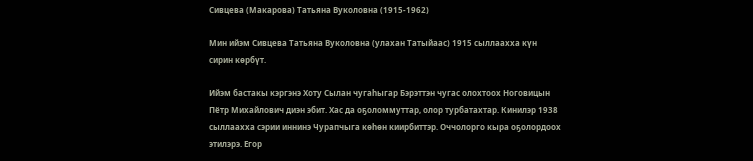Сивцева (Макарова) Татьяна Вуколовна (1915-1962)

Мин ийэм Сивцева Татьяна Вуколовна (улахан Татыйаас) 1915 сыллаахха күн сирин көрбүт.

Ийэм бастакы кэргэнэ Хоту Сылан чугаһыгар Бэрэттэн чугас олохтоох Ноговицын Пётр Михайлович диэн эбит. Хас да оҕоломмуттар, олор турбатахтар. Кинилэр 1938 сыллаахха сэрии иннинэ Чурапчыга көһөн киирбиттэр. Оччолорго кыра оҕолордоох этилэрэ. Егор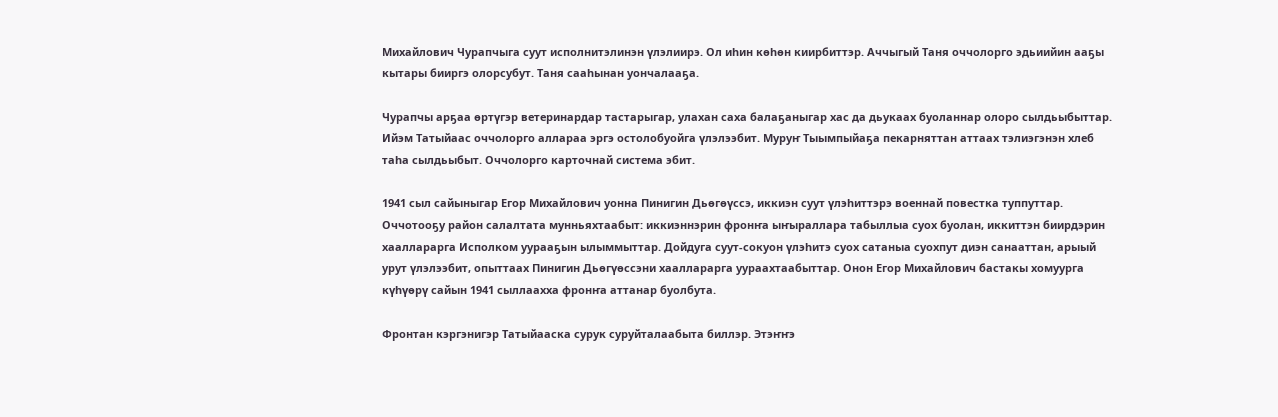Михайлович Чурапчыга суут исполнитэлинэн үлэлиирэ. Ол иһин көһөн киирбиттэр. Аччыгый Таня оччолорго эдьиийин ааҕы кытары бииргэ олорсубут. Таня сааһынан уончалааҕа.

Чурапчы арҕаа өртүгэр ветеринардар тастарыгар, улахан саха балаҕаныгар хас да дьукаах буоланнар олоро сылдьыбыттар. Ийэм Татыйаас оччолорго аллараа эргэ остолобуойга үлэлээбит. Муруҥ Тыымпыйаҕа пекарняттан аттаах тэлиэгэнэн хлеб таһа сылдьыбыт. Оччолорго карточнай система эбит.

1941 сыл сайыныгар Егор Михайлович уонна Пинигин Дьөгөүссэ, иккиэн суут үлэһиттэрэ военнай повестка туппуттар. Оччотооҕу район салалтата мунньяхтаабыт: иккиэннэрин фронҥа ыҥыраллара табыллыа суох буолан, иккиттэн биирдэрин хаалларарга Исполком уурааҕын ылыммыттар. Дойдуга суут-сокуон үлэһитэ суох сатаныа суохпут диэн санааттан, арыый урут үлэлээбит, опыттаах Пинигин Дьөгүөссэни хаалларарга уураахтаабыттар. Онон Егор Михайлович бастакы хомуурга күһүөрү сайын 1941 сыллаахха фронҥа аттанар буолбута.

Фронтан кэргэнигэр Татыйааска сурук суруйталаабыта биллэр. Этэҥҥэ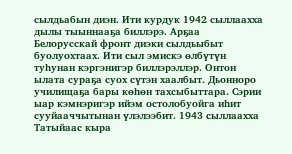сылдьабын диэн. Ити курдук 1942 сыллаахха дылы тыыннааҕа биллэрэ. Арҕаа Белорусскай фронт диэки сылдьыбыт буолуохтаах. Ити сыл эмискэ өлбүтүн туһунан кэргэнигэр биллэрэллэр. Онтон ылата сураҕа суох сүтэн хаалбыт. Дьонноро училищаҕа бары көһөн тахсыбыттара. Сэрии ыар кэмнэригэр ийэм остолобуойга иһит сууйааччытынан үлэлээбит. 1943 сыллаахха Татыйаас кыра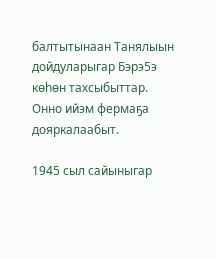балтытынаан Танялыын дойдуларыгар Бэрэ5э көһөн тахсыбыттар. Онно ийэм фермаҕа дояркалаабыт.

1945 сыл сайыныгар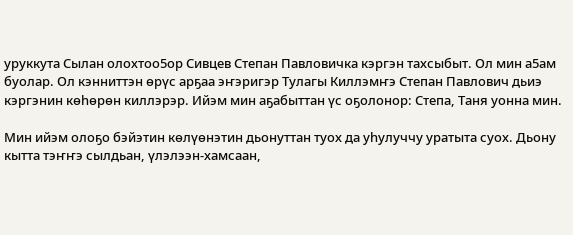уруккута Сылан олохтоо5ор Сивцев Степан Павловичка кэргэн тахсыбыт. Ол мин а5ам буолар. Ол кэнниттэн өрүс арҕаа эҥэригэр Тулагы Киллэмҥэ Степан Павлович дьиэ кэргэнин көһөрөн киллэрэр. Ийэм мин аҕабыттан үс оҕолонор: Степа, Таня уонна мин.

Мин ийэм олоҕо бэйэтин көлүөнэтин дьонуттан туох да уһулуччу уратыта суох. Дьону кытта тэҥҥэ сылдьан, үлэлээн-хамсаан,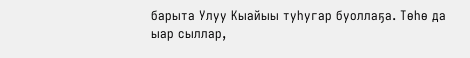барыта Улуу Кыайыы туһугар буоллаҕа. Төһө да ыар сыллар,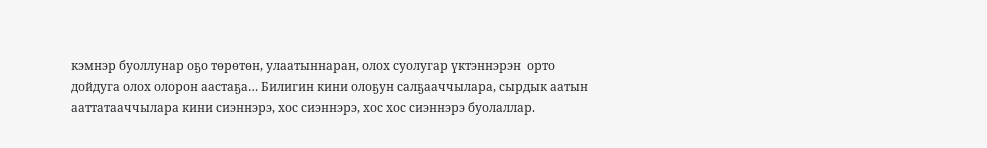кэмнэр буоллунар оҕо төрөтөн, улаатыннаран, олох суолугар үктэннэрэн  орто дойдуга олох олорон аастаҕа… Билигин кини олоҕун салҕааччылара, сырдык аатын ааттатааччылара кини сиэннэрэ, хос сиэннэрэ, хос хос сиэннэрэ буолаллар.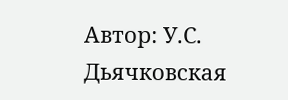Автор: У.С. Дьячковская